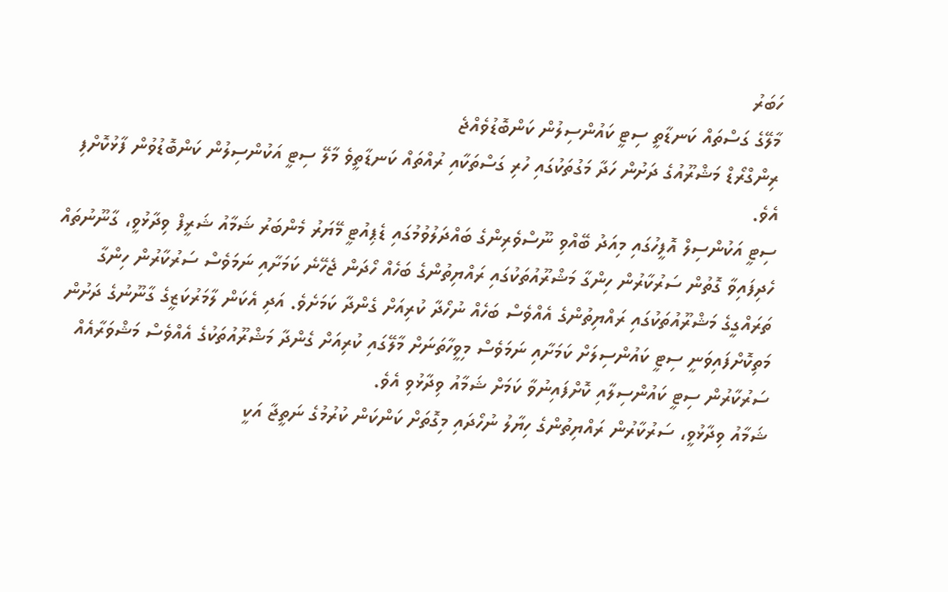ހަބަރު
މާލޭގެ ގަސްތައް ކަނޑާތީ ސިޓީ ކައުންސިލުން ކަންބޮޑުވެއްޖެ
ރިންގްރޯޑް މަޝްރޫއުގެ ދަށުން ހަދާ މަގުތަކުގައި ހުރި ގަސްތަކާއި ރުއްތައް ކަނޑާތީވެ މާލޭ ސިޓީ އަކުންސިލުން ކަންބޮޑުވުން ފާޅުކޮށްފި އެވެ.
ސިޓީ އަކުންސިލް އޮފީހުގައި މިއަދު ބޭއްވި ނޫސްވެރިންގެ ބައްދަލުވުމުގައި ޑެޕިއުޓީ މޭޔަރު މެންބަރު ޝަމާއު ޝަރީފް ވިދާޅުވީ، ގާނޫނުތައް ހެދިފައިވާ ގޮތުން ސަރުކާރުން ހިންގާ މަޝްރޫއުތަކުގައި ރައްޔިތުންގެ ބަހެއް ހޯދަން ޖެހޭނެ ކަމަށާއި ނަމަވެސް ސަރުކާރުން ހިންގާ ތަރައްގީގެ މަޝްރޫއުތަކުގައި ރައްޔިތުންގެ އެއްވެސް ބަހެއް ނުހޯދާ ކުރިއަށް ގެންދާ ކަމަށެވެ. އަދި އެކަން ލާމަރުކަޒީގެ ގާނޫނުގެ ދަށުން މަތިކޮށްފައިވަނީ ސިޓީ ކައުންސިލަށް ކަމަށާއި ނަމަވެސް މިވީހާތަނަށް މާލޭގައި ކުރިއަށް ގެންދާ މަޝްރޫއުތަކުގެ އެއްވެސް މަޝްވަރާއެއް ސަރުކާރުން ސިޓީ ކައުންސިލާއި ކޮށްފައިނުވާ ކަމަށް ޝަމާއު ވިދާޅުވި އެވެ.
ޝަމާއު ވިދާޅުވީ، ސަރުކާރުން ރައްޔިތުންގެ ހިޔާލު ނުހޯދައި މިގޮތަށް ކަންކަން ކުރުމުގެ ނަތީޖާ އަކީ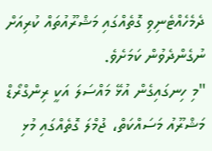ދެމެހެއްޓެނިވި ގޮތެއްގައި މަޝްރޫއުތައް ކުރިއަށް ނުގެންދެވުން ކަމަށެވެ.
"މި ހިނގައިގެން އުޅޭ މައްސަލަ އަކީ ރިންގްރޯޑް މަޝްރޫއު މަސައްކަތް، ޖުމްލަ ގޮތެއްގައި މުޅި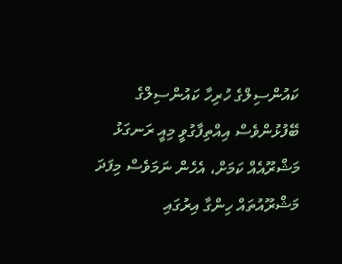ކައުންސިލްގެ ހުރިހާ ކައުންސިލްގެ ބޭފުޅުންވެސް އިއްތިފާގުވީ މިއީ ރަނގަޅު މަޝްރޫއެއް ކަމަށް، އެހެން ނަމަވެސް މިފަދަ މަޝްރޫއުތައް ހިންގާ އިރުގައި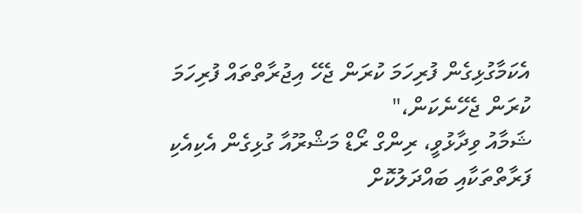އެކަމާގުޅިގެން ފުރިހަމަ ކުރަން ޖެހޭ އިޖުރާތްތައް ފުރިހަމަ ކުރަން ޖެހޭނެކަން،"
ޝަމާއު ވިދާޅުވީ، ރިންގް ރޯޑް މަޝްރޫއާ ގުޅިގެން އެކިއެކި ފަރާތްތަކާއި ބައްދަލުކޮށް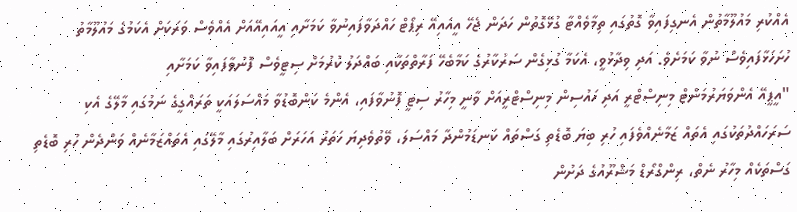އެއްކުރި މައުލޫމާތުން އެނގިފައިވާ ގޮތުގައި ތިމާވެއްޓާ ގުޅޭގޮތުން ހަދަން ޖެހޭ އީއައިއޭ ރިޕޯޓް ހައްދަވާފައިނުވާ ކަމަށާއި އީއައިއޭއަށް އެއްވެސް ވަރަކަށް އެކަމުގެ މައުލޫމާތު ހުށަހަޅާފައިވެސް ނުވާ ކަމަށެވެ. އަދި ވިދާޅުވީ، އެކަމާ ގުޅިގެން ސަރުކާރުގެ ކަމާބެހޭ ފަރާތްތަކާއި ބައްދަލު ކުރުމަށް ސިޓީވެސް ފޮނުވާފައިވާ ކަމަށާއި
"އީޕީއޭ އެންވަޔަރުމަންޓް މިނިސްޓްރީ އަދި ހައުސިން މިނިސްޓްރީއަށް ވާނީ މިހާރު ސިޓީ ފޮނުވާފައި، އެންމެ ކަންބޮޑުވާ މައްސަލައަކީ ތަރައްގީގެ ނަމުގައި މާލޭގެ އެކި ސަރަހައްދުތަކުގައި އެތައް ޒަމާނެއްވެފައި ހުރި ބިޔަ ބޮޑެތި ގަސްތައް ކަނޑަމުންދާ މައްސަލަ، ވޭތުވެދިޔަ ހަތަރު އަހަރަށް ބަލާއިރުގައި މާލޭގައި އެތައްޒަމާނެއް ވަންދެން ހުރި ބޮޑެތި ގަސްތަކެއް މިހާރު ނެތް، ރިންގްރޯޑް މަޝްރޫއުގެ ދަށުން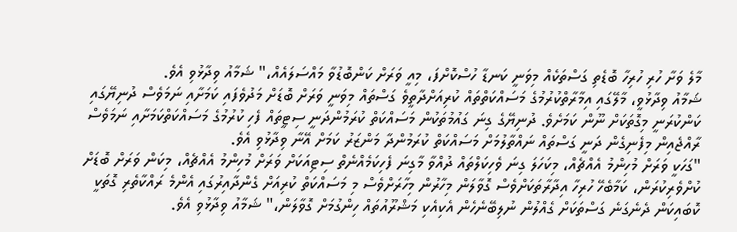މާލެ ވަށާ ހުރި ހުރިހާ ބޮޑެތި ގަސްތަކެއް މިވަނީ ކަނޑާ ހުސްކޮށްފަ، މިއީ ވަރަށް ކަންބޮޑުވާ މައްސަލައެއް،" ޝަމާއު ވިދާޅުވި އެވެ.
ޝަމާއު ވިދާޅުވީ، މާލޭގައި އިމާރާތްކުރުމުގެ މަސައްކަތްތައް ކުރިއަށްދާތީވެ ގަސްތައް މިވަނީ ވަރަށް ބޮޑަށް މަދުވެފައި ކަމަށާއި ނަމަވެސް ދުނިޔޭގައި ކަންކުރަނީ މިގޮތަކަށް ނޫން ކަމަށެވެ. ދުނިޔޭގެ ގިނަ ގައުމުތަކުން މަސައްކަތް ކުރަމުންދަނީ ސިޓީތައް ފެހި ކުރުމުގެ މަސައްކަތްކަމަށާއި ނަމަވެސް ރާއްޖެއިން މިފެނިގެން ދަނީ ގަސްތައް ނައްތާލުމަށް މަސައްކަތް ކުރަމުންދާ މަންޒަރު ކަމަށް އޭނާ ވިދާޅުވި އެވެ.
"ގަހަކީ ވަރަށް މުހިންމު އެއްޗެއް، މިކަހަލަ ގިނަ ވެހިކަލްތައް ދުއްވާ މާގިނަ ފެހިކަމެއްނެތް ސިޓިއަކަށް ވަރަށް މުހިންމު އެއްޗެއް، މިކަން ވަރަށް ބޮޑަށް ކުށްވެރިކުރަން، ކަމާބެހޭ ހުރިހާ އިދާރާތަކަށްވެސް ގޮވާލަން މިހާރުން މިހާރަށްވެސް މި މަސައްކަތް ކުރިއަށް ގެންދާއިރުގައި އެންމެ ރައްކާތެރި ގޮތަކީ ކޮބައިކަން ދެނެގަނެ ގަސްތަކަށް ގެއްލުން ނުލިބޭނެހެން އެކިއެކި މަޝްރޫއުތައް ހިންގުމަށް ގޮވާލަން،" ޝަމާއު ވިދާޅުވި އެވެ.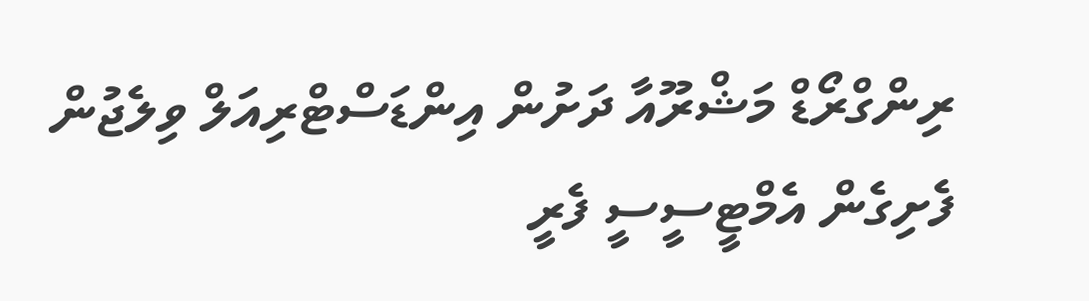ރިންގްރޯޑް މަޝްރޫއާ ދަށުން އިންޑަސްޓްރިއަލް ވިލެޖުން ފެށިގެން އެމްޓީސީސީ ފެރީ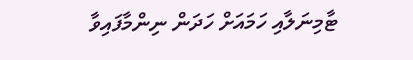ޓާމިނަލާއި ހަމައަށް ހަދަން ނިންމާފައިވާ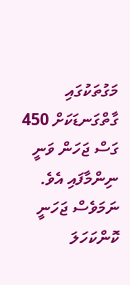މަގުތަކުގައި ގާތްގަނޑަކަށް 450 ގަސް ޖަހަން ވަނީ ނިންމާފައި އެވެ. ނަމަވެސް ޖަހަނީ ކޮންކަހަލަ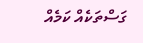ގަސްތަކެއް ކަމެއް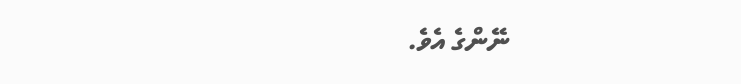ނޭންގެ އެވެ.